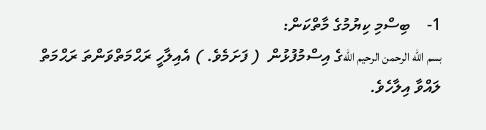1-    ބިސްމި ކިޔުމުގެ މާތްކަން:
بسم الله الرحمن الرحيم اللهގެ އިސްމުފުޅުން  ( ފަށަމެވެ. ) އެއިލާހީ ރަޙްމަތްވަންތަ ރަޙްމަތް ލައްވާ އިލާހެވެ.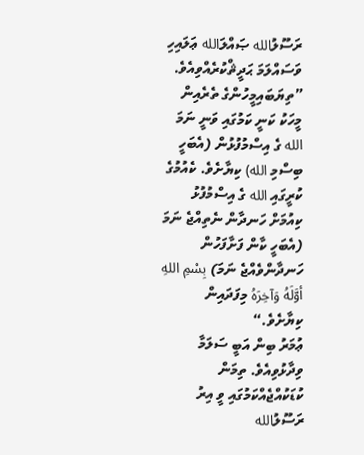ރަސޫލުالله ޞައްލަالله ޢަލައިހި ވަސައްލަމަ ޙަދީޘްކުރެއްވިއެވެ. ”ތިޔަބައިމީހުންގެ ތެރެއިން މީހަކު ކަނީ ކަމުގައި ވަނީ ނަމަ الله ގެ އިސްމުފުޅުން (އެބަހީ ބިސްމި الله) ކިޔާށެވެ. ކެއުމުގެ ކުރީގައި الله ގެ އިސްމުފުޅު ކިއުމަށް ހަނދާން ނެތިއްޖެ ނަމަ (އެބަހީ ކާން ފަށާފަހުން ހަނދާންވެއްޖެ ނަމަ) بِسْمِ اللهِ أوَّلَهُ وَآخِرَهُ މިފަދައިން ކިޔާށެވެ.“
ޢުމަރު ބިން އަބީ ސަލަމާ ވިދާޅުވިއެވެ. ތިމަން ކުޑަކުއްޖެއްކަމުގައި ވީ އިރު ރަސޫލުالله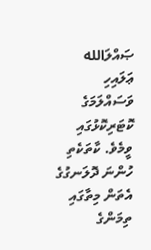ޞައްލަالله ޢަލައިހި ވަސައްލަމަގެ ކޮޓަރިކޮޅުގައި ވީމެވެ. ކާތަކެތި ހުންނަ ދޮލަނގުގެ އެތަން މިތާގައި ތިމަންގެ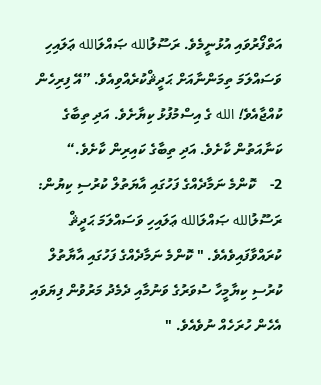އަތްފޯރުވައި އުޅުނީމެވެ. ރަސޫލުالله ޞައްލަالله ޢަލައިހި ވަސައްލަމަ ތިމަންނާއަށް ޙަދީޘްކުރެއްވިއެވެ. ”އޭ ފިރިހެން ކުއްޖާއެވެ! الله ގެ އިސްމުފުޅު ކިޔާށެވެ. އަދި ތިބާގެ ކަނާއަތުން ކާށެވެ. އަދި ތިބާގެ ކައިރިން ކާށެވެ.“
2-    ކޮންމެ ނަމާދެއްގެ ފަހުގައި އާޔަތުލް ކުރުސި ކިޔުން:
ރަސޫލުالله ޞައްލަالله ޢަލައިހި ވަސައްލަމަ ޙަދީޘް ކުރައްވާފައިވެއެވެ. " ކޮންމެ ނަމާދެއްގެ ފަހުގައި އާޔާތުލް ކުރުސި ކިޔާމީހާ ސުވަރުގެ ވަނުމާއި ދެމެދު މަރުވުން ފިޔަވައި އެހެން ހުރަހެއް ނުވެއެވެ. "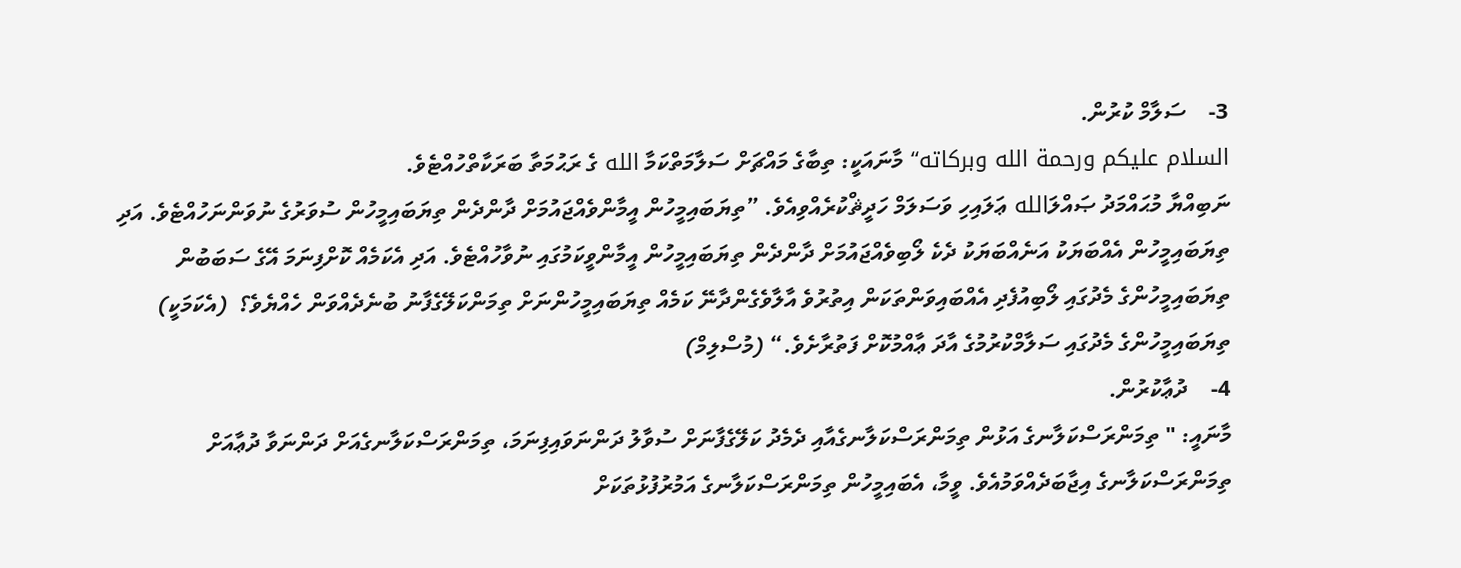3-    ސަލާމް ކުރުން.
السلام عليكم ورحمة الله وبركاته“ މާނައަކީ: ތިބާގެ މައްޗަށް ސަލާމަތްކަމާ الله ގެ ރަޙުމަތާ ބަރަކާތްހުއްޓެވެ.
ނަބިއްޔާ މުޙައްމަދު ޞައްލަالله ޢަލައިހި ވަސަލަމް ހަދީޘްކުރެއްވިއެވެ. ”ތިޔަބައިމީހުން އީމާންވެއްޖައުމަށް ދާންދެން ތިޔަބައިމީހުން ސުވަރުގެ ނުވަންނަހުއްޓެވެ. އަދި ތިޔަބައިމީހުން އެއްބަޔަކު އަނެއްބަޔަކު ދެކެ ލޯބިވެއްޖައުމަށް ދާންދެން ތިޔަބައިމީހުން އީމާންވީކަމުގައި ނުވާހުއްޓެވެ. އަދި އެކަމެއް ކޮށްފިނަމަ އޭގެ ސަބަބުން ތިޔަބައިމީހުންގެ މެދުގައި ލޯބިއުފެދި އެއްބައިވަންތަކަން އިތުރުވެ އާލާވެގެންދާނޭ ކަމެއް ތިޔަބައިމީހުންނަށް ތިމަންކަލޭގެފާނު ބުނެދެއްވަން ހެއްޔެވެ؟  (އެކަމަކީ) ތިޔަބައިމީހުންގެ މެދުގައި ސަލާމްކުރުމުގެ އާދަ ޢާއްމުކޮށް ފަތުރާށެވެ.“ (މުސްލިމް)
4-    ދުޢާކުރުން.
މާނައީ: " ތިމަންރަސްކަލާނގެ އަޅުން ތިމަންރަސްކަލާނގެއާއި ދެމެދު ކަލޭގެފާނަށް ސުވާލު ދަންނަވައިފިނަމަ، ތިމަންރަސްކަލާނގެއަށް ދަންނަވާ ދުޢާއަށް ތިމަންރަސްކަލާނގެ އިޖާބަދެއްވަމުއެވެ. ވީމާ، އެބައިމީހުން ތިމަންރަސްކަލާނގެ އަމުރުފުޅުތަކަށް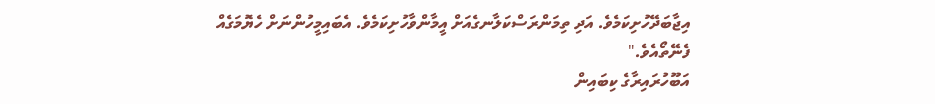އިޖާބަދޭހުށިކަމެވެ. އަދި ތިމަންރަސްކަލާނގެއަށް އީމާންވާހުށިކަމެވެ. އެބައިމީހުންނަށް ހެޔޮމަގެއް ފެނޭތޯއެވެ."
އަބޫހުރައިރާގެ ކިބައިން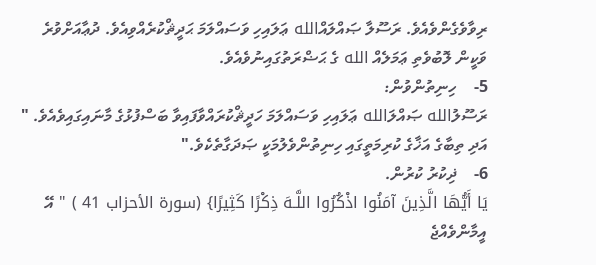ރިވާވެގެންވެއެވެ. ރަސޫލާ ޞައްލައްالله ޢަލައިހި ވަސައްލަމަ ޙަދީޘްކުރެއްވިއެވެ. ދުޢާއަށްވުރެ ވަކީން ލޮބުވެތި ޢަމަލެއް الله ގެ ޙަޟްރަތުގައިނުވެއެވެ.
5-    ހިނިތުންވުން:
ރަސޫލުالله ޞައްލަالله ޢަލައިހި ވަސައްލަމަ ހަދީޘްކުރައްވާފައިވާ ބަސްފުޅުގެ މާނައިގައިވެއެވެ. " އަދި ތިބާގެ އަޚާގެ ކުރިމަތީގައި ހިނިތުންވެލުމަކީ ޞަދަގާތެކެވެ."
6-    ޛިކުރު ކުރުން.
يَا أَيُّهَا الَّذِينَ آمَنُوا اذْكُرُ‌وا اللَّـهَ ذِكْرً‌ا كَثِيرً‌ا} (سورة الأحزاب 41 ) " އޭ އީމާންވެއްޖެ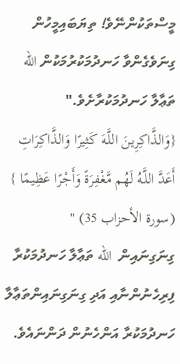މީސްތަކުންނޭވެ! ތިޔަބައިމީހުން ގިނަވެގެންވާ ހަނދުމަކުރުމަކުން الله ތަޢާލާ ހަނދުމަކުރާށެވެ."
{وَالذَّاكِرِ‌ينَ اللَّـهَ كَثِيرً‌ا وَالذَّاكِرَ‌اتِ أَعَدَّ اللَّـهُ لَهُم مَّغْفِرَ‌ةً وَأَجْرً‌ا عَظِيمًا } (سورة الأحزاب 35) " ގިނަގިނައިން  الله ތަޢާލާ ހަނދުމަކުރާ ފިރިހެނުންނާއި އަދި ގިނަގިނައިންތަޢާލާ ހަނދުމަކުރާ އަންހެނުން ދަންނައެވެ.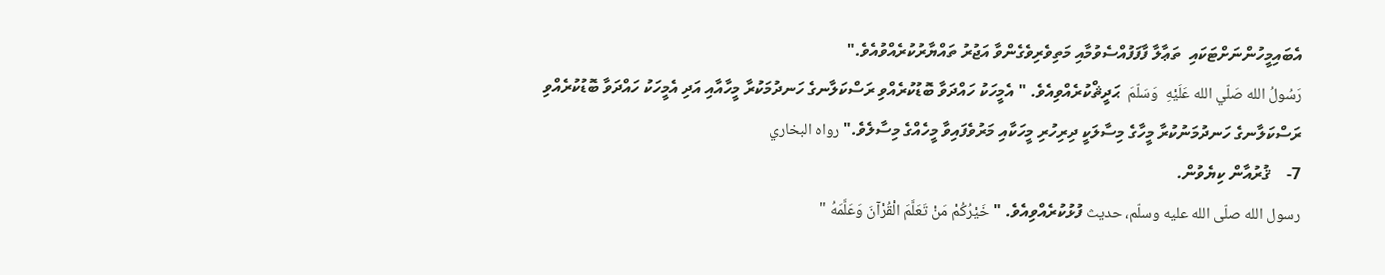އެބައިމީހުންނަށްޓަކައި  ތަޢާލާ ފާފަފުއްސެވުމާއި މަތިވެރިވެގެންވާ އަޖުރު ތައްޔާރުކުރެއްވުއެވެ."
رَسُولُ الله صَلّي الله عَلَيْهِ  وَسَلّمَ  ޙަދީޘްކުރެއްވިއެވެ. " އެމީހަކު ހައްދަވާ ބޮޑުކުރެއްވި ރަސްކަލާނގެ ހަނދުމަކުރާ މީހާއާއި އަދި އެމީހަކު ހައްދަވާ ބޮޑުކުރެއްވި ރަސްކަލާނގެ ހަނދުމަނުކުރާ މީހާގެ މިސާލަކީ ދިރިހުރި މީހަކާއި މަރުވެފައިވާ މީހެއްގެ މިސާލެވެ." رواه البخاري
7-    ޤުރުއާން ކިޔެވުން.
رسول الله صلّى الله عليه وسلّم، حديث ފުޅުކުރެއްވިއެވެ. " خَيْرُكُمْ مَنْ تَعَلَّمَ الْقُرْآنَ وَعَلَّمَهُ "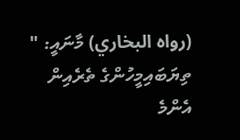(رواه البخاري) މާނައީ: " ތިޔަބައިމީހުންގެ ތެރެއިން އެންމެ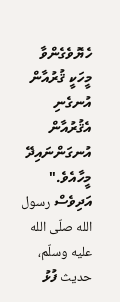ހެޔޮވެގެންވާ މީހަކީ ޤުރުއާން އުނގެނި އެޤުރުއާން އުނގަންނައިދޭ މީހާއެވެ."
އަދިވެސް رسول الله صلّى الله عليه وسلّم، حديث ފުޅު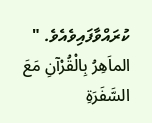ކުރައްވާފައިވެއެވެ. " الماَهِرُ بِالْقُرْآنِ مَعَ السَّفَرَةِ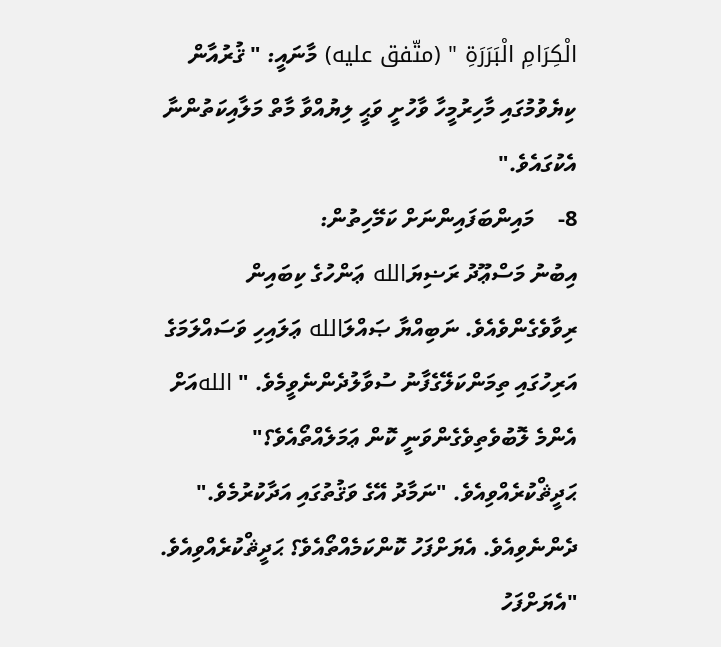الْكِرَامِ الْبَرَرَةِ " (متّفق عليه) މާނައީ: " ޤުރުއާން ކިޔެވުމުގައި މާހިރުމީހާ ވާހުށީ ވަޙީ ލިޔުއްވާ މާތް މަލާއިކަތުންނާ އެކުގައެވެ."
8-    މައިންބަފައިންނަށް ކަމޭހިތުން:
އިބުނު މަސްޢޫދު ރަޟިޔަالله ޢަންހުގެ ކިބައިން ރިވާވެގެންވެއެވެ. ނަބިއްޔާ ޞައްލަالله ޢަލައިހި ވަސައްލަމަގެ އަރިހުގައި ތިމަންކަލޭގެފާނު ސުވާލުދެންނެވީމެވެ. " اللهއަށް އެންމެ ލޮބުވެތިވެގެންވަނީ ކޮން ޢަމަލެއްތޯއެވެ؟" ޙަދީޘްކުރެއްވިއެވެ. "ނަމާދު އޭގެ ވަޤުތުގައި އަދާކުރުމެވެ." ދެންނެވިއެވެ. އެޔަށްފަހު ކޮންކަމެއްތޯއެވެ؟ ޙަދީޘްކުރެއްވިއެވެ. "އެޔަށްފަހު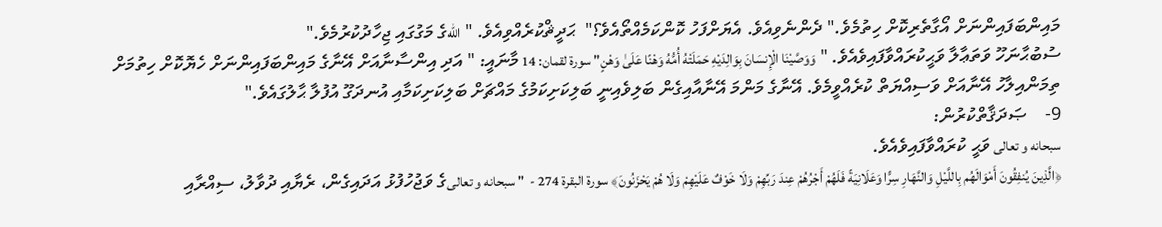މައިންބަފައިންނަށް އޯގާތެރިކޮށް ހިތުމެވެ." ދެންނެވިއެވެ. އެޔަށްފަހު ކޮންކަމެއްތޯއެވެ؟"  ޙަދީޘްކުރެއްވިއެވެ. " اللهގެ މަގުގައި ޖިހާދުކުރުމެވެ."
ސުބުޙާނަހޫ ވަތަޢާލާ ވަޙީކުރައްވާފައިވެއެވެ. " وَوَصَّيْنَا الْإِنسَانَ بِوَالِدَيْهِ حَمَلَتْهُ أُمُّهُ وَهْنًا عَلَىٰ وَهْنٍ" سورة لقمان: 14 މާނައީ: " އަދި އިންސާނާއަށް އޭނާގެ މައިންބަފައިންނަށް ހެޔޮކޮށް ހިތުމަށް ތިމަންއިލާހު އޭނާއަށް ވަސިއްޔަތް ކުރެއްވީމެވެ. އޭނާގެ މަންމަ އޭނާއާއިގެން ބަލިވެއިނީ ބަލިކަށިކަމުގެ މައްޗަށް ބަލިކަށިކަމާއި އުނދަގޫ އުފުލާ ޙާލުގައެވެ."
9-    ޞަދަޤާތްކުރުން:
سبحانه و تعالى ވަޙީ ކުރައްވާފައިވެއެވެ.
﴿الَّذِينَ يُنفِقُونَ أَمْوَالَهُم بِاللَّيْلِ وَالنَّهَارِ سِرًّا وَعَلَانِيَةً فَلَهُمْ أَجْرُهُمْ عِندَ رَبِّهِمْ وَلَا خَوْفٌ عَلَيْهِمْ وَلَا هُمْ يَحْزَنُونَ﴾ سورة البقرة 274 -  " سبحانه و تعالىގެ ވަޖުހުފުޅު އަދައިގެން، ރެޔާއި ދުވާލު، ސިއްރާއި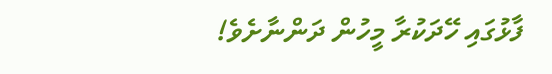ފާޅުގައި ހޭދަކުރާ މީހުން ދަންނާށެވެ!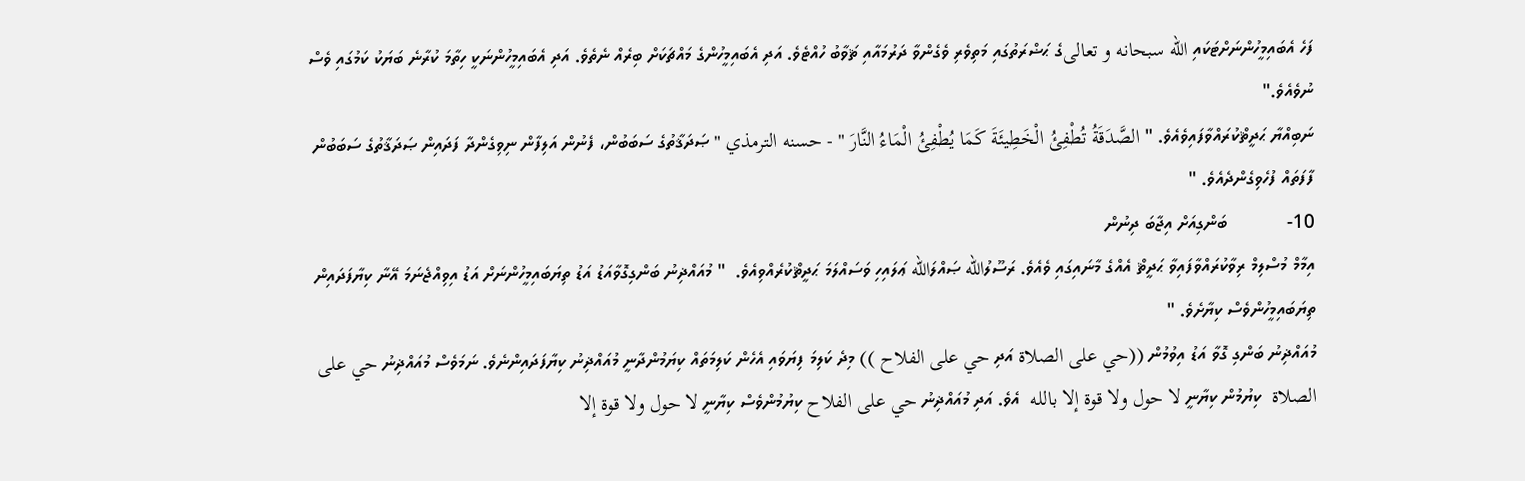ފަހެ އެބައިމީހުންނަށްޓަކައި الله سبحانه و تعالىގެ ޙަޟްރަތުގައި މަތިވެރި ވެގެންވާ ދަރުމައާއި ޘަވާބު ހުއްޓެވެ. އަދި އެބައިމީހުންގެ މައްޗަކަށް ބިރެއް ނެތެވެ. އަދި އެބައިމީހުންނަކީ ހިތާމަ ކުރާނެ ބަޔަކު ކަމުގައި ވެސް ނުވެއެވެ."
ނަބިއްޔާ ޙަދީޘްކުރައްވާފައިވެއެވެ. " الصَّدَقَةُ تُطْفِئُ الْخَطِيئَةَ كَمَا يُطْفِئُ الْمَاءُ النَّارَ " - حسنه الترمذي " ޞަދަޤާތުގެ ސަބަބުން، ފެނުން އަލިފާން ނިވިގެންދާ ފަދައިން ޞަދަޤާތުގެ ސަބަބުން ފާފަތައް ފުހެވިގެންދެއެވެ. "
10-            ބަންގިއަށް އިޖާބަ ދިނުން
އިމާމް މުސްލިމް ރިވާކުރައްވާފައިވާ ޙަދީޘް އެއްގެ މާނައިގައި ވެއެވެ. ރަސޫލުالله ޞައްލަالله ޢަލައިހި ވަސައްލަމަ ޙަދީޘްކުރެއްވިއެވެ.  " މުއައްޛިނު ބަންގިގޮވާއަޑު އަޑު ތިޔަބައިމީހުންނަށް އަޑު އިވިއްޖެނަމަ އޭނާ ކިޔާފަދައިން ތިޔަބައިމީހުންވެސް ކިޔާށެވެ. "
މުއައްޛިނު ބަންގި ގޮވާ އަޑު އިވުމުން ((حي على الصلاة އަދި حي على الفلاح )) މިދެ ކަލިމަ ފިޔަވައި އެހެން ކަލިމަތައް ކިޔަމުންދާނީ މުއައްޛިނު ކިޔާފަދައިންނެވެ. ނަމަވެސް މުއައްޛިނު حي على الصلاة  ކިޔުމުން ކިޔާނީ لا حول ولا قوة إلا بالله  އެވެ. އަދި މުއައްޛިނު حي على الفلاح ކިޔުމުންވެސް ކިޔާނީ لا حول ولا قوة إلا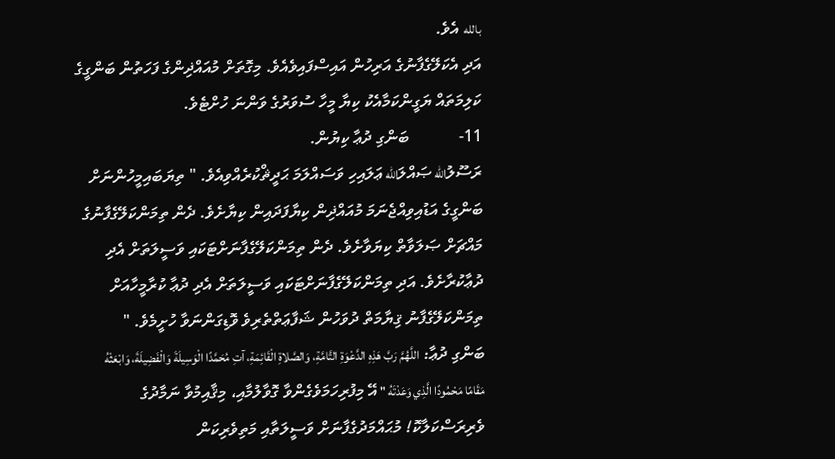بالله  އެވެ.
އަދި އެކަލޭގެފާނުގެ އަރިހުން އައިސްފައިވެއެވެ. މިގޮތަށް މުއައްޛިންގެ ފަހަތުން ބަންގީގެ ކަލިމަތައް ޔަގީންކަމާއެކު ކިޔާ މީހާ ސުވަރުގެ ވަންނަ ހުށްޓެވެ.
11-            ބަންގި ދުޢާ ކިޔުން.
ރަސޫލުالله ޞައްލަالله ޢަލައިހި ވަސައްލަމަ ޙަދީޘްކުރެއްވިއެވެ. " ތިޔަބައިމީހުންނަށް ބަންގީގެ އަޑުއިވިއްޖެނަމަ މުއައްޛިން ކިޔާފަދައިން ކިޔާށެވެ. ދެން ތިމަންކަލޭގެފާނުގެ މައްޗަށް ޞަލަވާތް ކިޔަވާށެވެ. ދެން ތިމަންކަލޭގެފާނަށްޓަކައި ވަސީލަތަށް އެދި ދުޢާކުރާށެވެ. އަދި ތިމަންކަލޭގެފާނަށްޓަކައި ވަސީލަތަށް އެދި ދުޢާ ކުރާމީހާއަށް ތިމަންކަލޭގެފާނު ޤިޔާމަތް ދުވަހުން ޝަފާޢަތްތެރިވެ ވޮޑިގަންނަވާ ހުށީމެވެ. "
ބަންގި ދުޢާ: اللَّهُمَّ رَبَّ هَذِهِ الدَّعْوَةِ التَّامَّةِ، وَالصَّلاةِ الْقَائِمَةِ، آتِ مُحَمَّدًا الْوَسِيلَةَ وَالْفَضِيلَةَ، وَابْعَثْهُ مَقَامًا مَحْمُودًا الَّذِي وَعَدْتَهُ " އޭ މިފުރިހަމަވެގެންވާ ގޮވާލުމާއި، މިޤާއިމުވާ ނަމާދުގެ ވެރިރަސްކަލާކޮ! މުޙައްމަދުގެފާނަށް ވަސީލަތާއި މަތިވެރިކަން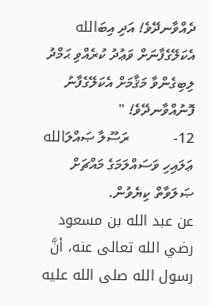ދެއްވާނދޭވެ! އަދި އިބަالله އެކަލޭގެފާނަށް ވަޢުދު ކުރެއްވި ޙަމްދު ލިބިގެންވާ މަޤާމަށް އެކަލޭގެފާނު ފޮނުއްވާނދޭވެ! "
12-            ރަސޫލާ ޞައްލަالله ޢަލައިހި ވަސައްލަމަގެ މައްޗަށް ޞަލަވާތް ކިޔެވުން.
عن عبد الله بن مسعود رضي الله تعالى عنه، أنَّ رسول الله صلى الله عليه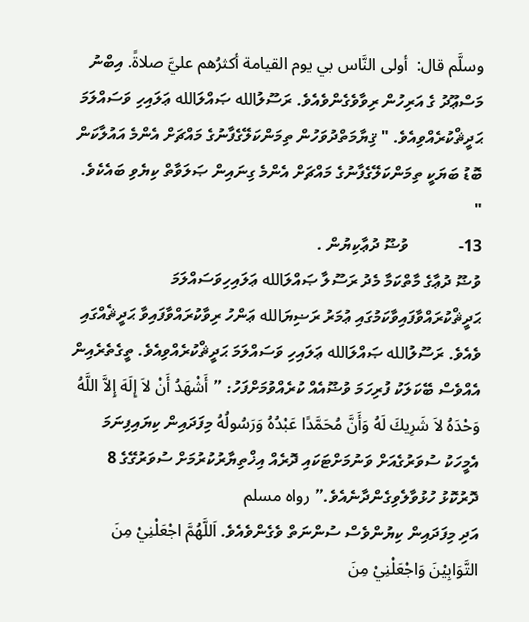وسلَّم قال:  أولى النَّاس بي يوم القيامة أكثرُهم عليَّ صلاةً. އިބްނު މަސްޢޫދު ގެ އަރިހުން ރިވާވެގެންވެއެވެ. ރަސޫލުالله ޞައްލަالله ޢަލައިހި ވަސައްލަމަ ޙަދީޘްކުރެއްވިއެވެ. " ޤިޔާމަތްދުވަހުން ތިމަންކަލޭގެފާނުގެ މައްޗަށް އެންމެ އައުލާކަން ބޮޑު ބަޔަކީ ތިމަންކަލޭގެފާނުގެ މައްޗަށް އެންމެ ގިނައިން ޞަލަވާތް ކިޔެވި ބައެކެވެ. "
13-            ވުޟޫ ދުޢާކިޔުން .
ވުޟޫ ދުޢާގެ މާތްކަމާ މެދު ރަސޫލާ ޞައްލަالله ޢަލައިހިވަސައްލަމަ ޙަދީޘްކުރައްވާފައިވާކަމުގައި ޢުމަރު ރަޟިޔަالله ޢަންހު ރިވާކުރައްވާފައިވާ ޙަދީޘެއްގައި ވެއެވެ. ރަސޫލުالله ޞައްލަالله ޢަލައިހި ވަސައްލަމަ ޙަދީޘްކުރެއްވިއެވެ. ތީގެތެރެއިން އެއްވެސް ބޭކަލަކު ފުރިހަމަ ވުޟޫއެއް ކުރެއްވުމަށްފަހު: ” أَشْهَدُ أَنْ لاَ إِلَهَ إِلاَّ اللَّهُ وَحْدَهُ لاَ شَرِيكَ لَهُ وَأَنَّ مُحَمَّدًا عَبْدُهُ وَرَسُولُهُ މިފަދައިން ކިޔައިފިނަމަ އެމީހަކު ސުވަރުގެއަށް ވަނުމަށްޓަކައި ދޮރެއް އިޚްތިޔާރުކުރުމަށް ސުވަރުގޭގެ 8 ދޮރުކޮޅު ހުޅުވާލެވިގެންދާނެއެވެ.” رواه مسلم
އަދި މިފަދައިން ކިޔުންވެސް ސުންނަތް ވެގެންވެއެވެ. اَللَّهُمَّ اجْعَلْنِيْ مِنَ التَّوَابِيْنَ وَاجْعَلْنِيْ مِنَ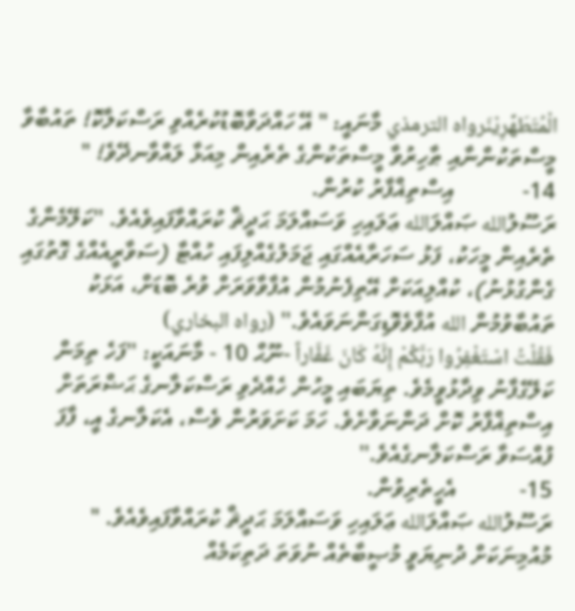الْمُتَطَهِّرِيْنَرواه الترمذي މާނައީ: " އޭ ހައްދަވާބޮޑުކުރެއްވި ރަސްކަލާކޮ! ތައުބާވާ މީސްތަކުންނާއި ޠާހިރުވާ މީސްތަކުންގެ ތެރެއިން މިއަޅާ ލައްވާނދޭވެ! "
14-            އިސްތިޣްފާރު ކުރުން.
ރަސޫލުالله ޞައްލަالله ޢަލައިހި ވަސައްލަމަ ޙަދީޘް ކުރައްވާފައިވެއެވެ. ''ކަލޭމެންގެ ތެރެއިން މީހަކު، ފަޅު ސަހަރާއެއްގައި ޖަމަލުގެއްލިފައި ހުއްޓާ (ސަވާރީއެއްގެ ގޮތުގައި ގެންގުޅުނު)، ކުއްލިއަކަށް އޭތިފެނުމުން އުފާވާވަރަށް ވުރެ ބޮޑަށް، އަޅަކު ތައުބާވުމުން الله އުފާވެވޮޑިގަންނަވައެވެ.'' (رواه البخاري)
فَقُلْتُ اسْتَغْفِرُوا رَبَّكُمْ إِنَّهُ كَانَ غَفَّاراً -ނޫޙް 10 - މާނައަކީ: ''ފަހެ ތިމަން ކަލޭގެފާނު ވިދާޅުވީމެވެ. ތިޔަބައި މީހުން ހެއްދެވި ރަސްކަލާނގެ ޙަޟްރަތަށް އިސްތިޣްފާރު ކޮށް ދަންނަވާށެވެ. ހަމަ ކަށަވަރުން ވެސް، އެކަލާނގެ އީ، ފާފަ ފުއްސަވާ ރަސްކަލާނގެއެވެ.''
15-           އެހީތެރިވުން.
ރަސޫލުالله ޞައްލަالله ޢަލައިހި ވަސައްލަމަ ޙަދީޘް ކުރައްވާފައިވެއެވެ. " މުއުމިނަކަށް ދުނިޔަވީ މުޞީބާތެއް ނުވަތަ ދަތިކަމެއް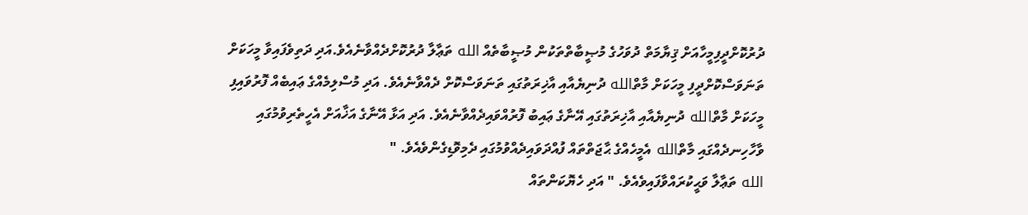ދުރުކޮށްދީފިމީހާއަށް ޤިޔާމަތް ދުވަހުގެ މުޞީބާތްތަކުން މުޞީބާތެއް الله ތަޢާލާ ދުރުކޮށްދެއްވާނެއެވެ.އަދި ދަތިވެފައިވާ މީހަކަށް ތަނަވަސްކޮށްދީފި މީހަކަށް މާތްالله ދުނިޔެއާއި އާޚިރަތުގައި ތަނަވަސްކޮށް ދެއްވާނެއެވެ. އަދި މުސްލިމެއްގެ ޢައިބެއް ފޮރުވައިފި މީހަކަށް މާތްالله ދުނިޔެއާއި އާޚިރަތުގައި އޭނާގެ ޢައިބު ފޮރުއްވައިދެއްވާނެއެވެ. އަދި އަޅާ އޭނާގެ އަޚާއަށް އެހީތެރިވުމުގައި ވާހާހިނދެއްގައި މާތްالله އެމީހެއްގެ ޙާޖަތްތައް ފުއްދަވައިދެއްވުމުގައި ދެމިވޮޑިގެންވެއެވެ. "
الله ތަޢާލާ ވަޙީކުރައްވާފައިވެއެވެ. " އަދި ހެޔޮކަންތައް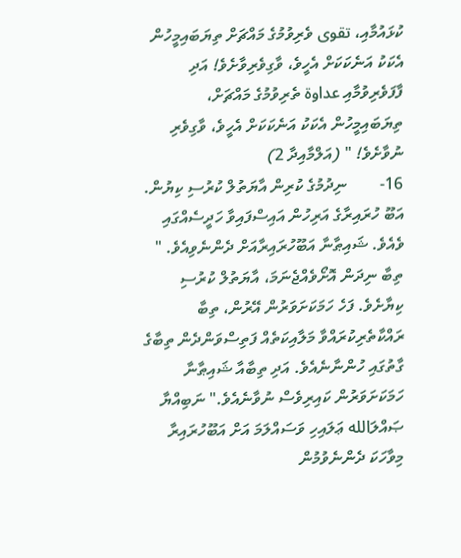ކުޅައުމާއި، تقوى ވެރިވުމުގެ މައްޗަށް ތިޔަބައިމީހުން އެކަކު އަނެކަކަށް އެހީވެ، ވާގިވެރިވާށެވެ! އަދި ފާފަވެރިވުމާއި عداوة ތެރިވުމުގެ މައްޗަށް، ތިޔަބައިމީހުން އެކަކު އަނެކަކަށް އެހީވެ، ވާގިވެރި ނުވާށެވެ! " (އަލްމާއިދާ 2)
16-        ނިދުމުގެ ކުރިން އާޔަތުލް ކުރުސި ކިޔުން.
އަބޫ ހުރައިރާގެ އަރިހުން އައިސްފައިވާ ހަދީސެއްގައި ވެއެވެ. ޝައިޠާނާ އަބޫހުރައިރާއަށް ދެންނެވިއެވެ. " ތިބާ ނިދަން އޮށޯވެއްޖެނަމަ، އާޔަތުލް ކުރުސި ކިޔާށެވެ. ފަހެ ހަމަކަށަވަރުން އޭރުން، ތިބާ ރައްކާތެރިކުރައްވާ މަލާއިކަތެއް ފަތިސްވަންދެން ތިބާގެ ގާތުގައި ހުންނާނެއެވެ. އަދި ތިބާއާ ޝައިޠާނާ ހަމަކަށަވަރުން ކައިރިވެސް ނުވާނެއެވެ." ނަބިއްޔާ ޞައްލަالله ޢަލައިހި ވަސައްލަމަ އަށް އަބޫހުރައިރާ މިވާހަކަ ދެންނެވުމުން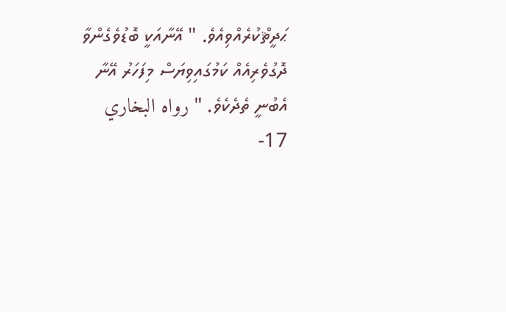ޙަދީޘްކުރެއްވިއެވެ. " އޭނާއަކީ ބޮޑުވެގެންވާ ދޮގުވެރިއެއް ކަމުގައިވިޔަސް މިފަހަރު އޭނާ އެބުނީ ތެދެކެވެ. " رواه البخاري
17-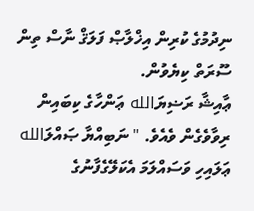ނިދުމުގެ ކުރިން އިޚްލާޞް ފަލަޤް ނާސް ތިން ސޫރަތް ކިޔެވުން.
ޢާއިޝާ ރަޟިޔަالله ޢަންހާގެ ކިބައިން ރިވާވެގެން ވެއެވެ. " ނަބިއްޔާ ޞައްލަالله ޢަލައިހި ވަސައްލަމަ އެކަލޭގެފާނުގެ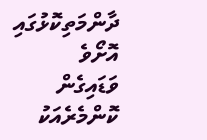ދާންމަތިކޮޅުގައި އޮށޯވެ ވަޑައިގެން ކޮންމެރެއަކު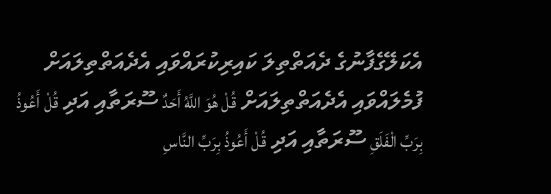އެކަލޭގެފާނުގެ ދެއަތްތިލަ ކައިރިކުރައްވައި އެދެއަތްތިލައަށް ފުމެލައްވައި އެދެއަތްތިލައަށް قُلْ هُوَ اللَّهُ أَحَدٌ ސޫރަތާއި އަދި قُلْ أَعُوذُ بِرَبِّ الْفَلَقِ ސޫރަތާއި އަދި قُلْ أَعُوذُ بِرَبِّ النَّاسِ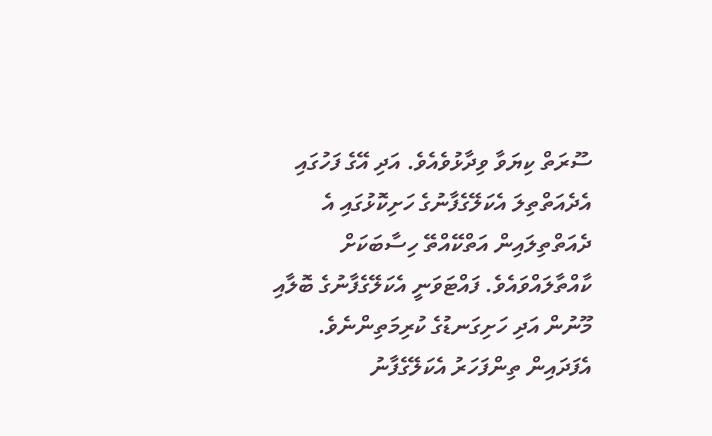ސޫރަތް ކިޔަވާ ވިދާޅުވެއެވެ. އަދި އޭގެ ފަހުގައި އެދެއަތްތިލަ އެކަލޭގެފާނުގެ ހަށިކޮޅުގައި އެ ދެއަތްތިލައިން އަތްކޭއްތޭ ހިސާބަކަށް ކާއްތާލައްވައެވެ. ފައްޓަވަނީ އެކަލޭގެފާނުގެ ބޮލާއި މޫނުން އަދި ހަށިގަނޑުގެ ކުރިމަތިންނެވެ. އެފަދައިން ތިންފަހަރު އެކަލޭގެފާނު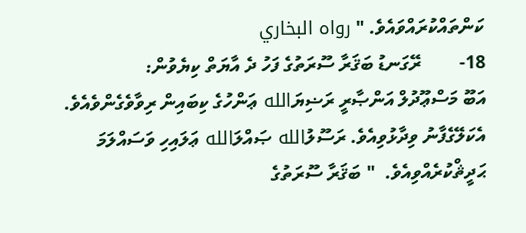ކަންތައްކުރައްވައެވެ. " رواه البخاري
18-        ރޭގަނޑު ބަޤަރާ ސޫރަތުގެ ފަހު ދެ އާޔަތް ކިޔެވުން:
އަބޫ މަސްޢޫދުލް އަންޞާރީ ރަޟިޔަالله ޢަންހުގެ ކިބައިން ރިވާވެގެންވެއެވެ. އެކަލޭގެފާނު ވިދާޅުވިއެވެ. ރަސޫލުالله ޞައްލަالله ޢަލައިހި ވަސައްލަމަ ޙަދީޘްކުރެއްވިއެވެ.  " ބަޤަރާ ސޫރަތުގެ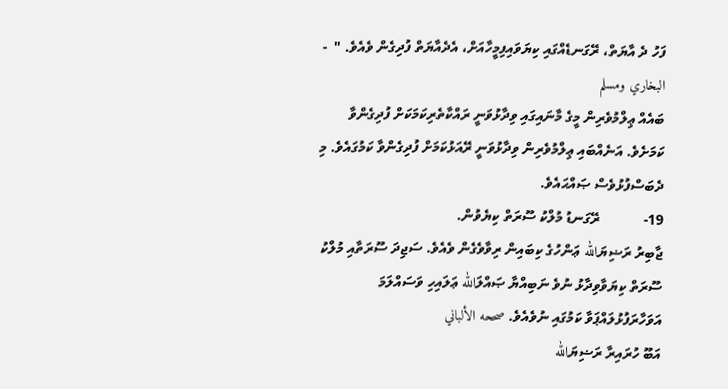ފަހު ދެ އާޔަތް، ރޭގަނޑެއްގައި ކިޔަވައިފިމީހާއަށް، އެދެއާޔަތް ފުދިގެން ވެއެވެ. "  - البخاري ومسلم
ބައެއް ޢިލްމުވެރިން މީގެ މާނައިގައި ވިދާޅުވަނީ ރައްކާތެރިކަމަކަށް ފުދިގެންވާ ކަމަށެވެ. އަނެއްބައި ޢިލްމުވެރިން ވިދާޅުވަނީ ރޭއަޅުކަމަށް ފުދިގެންވާ ކަމުގައެވެ. މި ދެބަސްފުޅުވެސް ޞައްޙައެވެ.
19-            ރޭގަނޑު މުލްކު ސޫރަތް ކިޔެވުން.
ޖާބިރު ރަޟިޔަالله ޢަންހުގެ ކިބައިން ރިވާވެގެން ވެއެވެ. ސަޖިދަ ސޫރަތާއި މުލްކު ސޫރަތް ކިޔަވާވިދާޅު ނުވެ ނަބިއްޔާ ޞައްލަالله ޢަލައިހި ވަސައްލަމަ އަވަހާރަފުޅުލައްޕަވާ ކަމުގައި ނުވެއެވެ. صححه الألباني
އަބޫ ހުރައިރާ ރަޟިޔަالله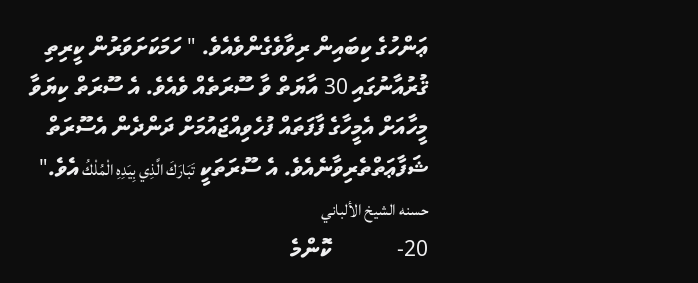ޢަންހުގެ ކިބައިން ރިވާވެގެންވެއެވެ. " ހަމަކަށަވަރުން ކީރިތި ޤުރުއާނުގައި 30 އާޔަތް ވާ ސޫރަތެއް ވެއެވެ. އެ ސޫރަތް ކިޔަވާ މީހާއަށް އެމީހާގެ ފާފަތައް ފުހެވިއްޖައުމަށް ދަންދެން އެސޫރަތް ޝަފާޢަތްތެރިވާނެއެވެ. އެ ސޫރަތަކީ تَبَارَكَ الَّذِي بِيَدِهِ الْمُلْكُ އެވެ."  حسنه الشيخ الألباني
20-            ކޮންމެ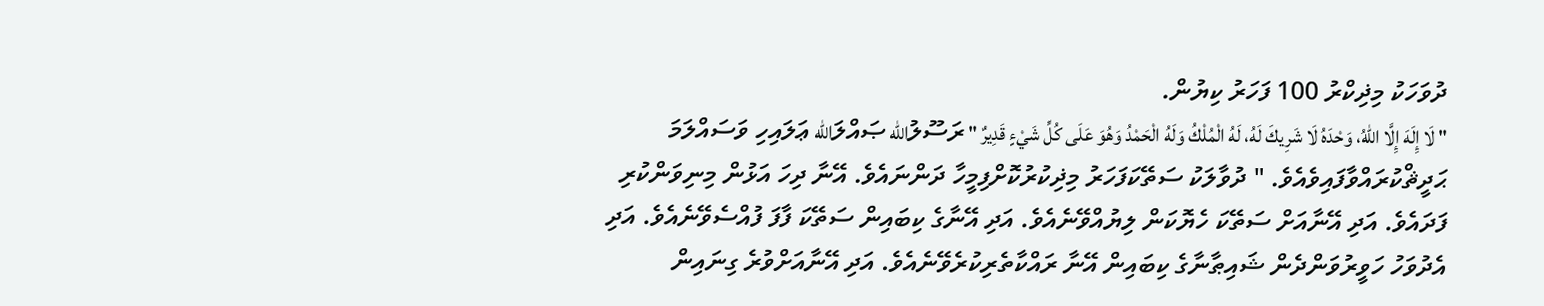ދުވަހަކު މިޛިކްރު 100 ފަހަރު ކިޔުން.
" لَا إِلَهَ إِلَّا اللهُ، وَحْدَهُ لَا شَرِيكَ لَهُ، لَهُ الْمُلْكُ وَلَهُ الْحَمْدُ وَهُوَ عَلَى كُلِّ شَيْءٍ قَدِيرٌ " ރަސޫލުالله ޞައްލަالله ޢަލައިހި ވަސައްލަމަ ޙަދީޘްކުރައްވާފައިވެއެވެ. " ދުވާލަކު ސަތޭކަފަހަރު މިޛިކުރުކޮށްފިމީހާ ދަންނައެވެ. އޭނާ ދިހަ އަޅުން މިނިވަންކުރި ފަދައެވެ. އަދި އޭނާއަށް ސަތޭކަ ހެޔޮކަން ލިޔުއްވޭނެއެވެ. އަދި އޭނާގެ ކިބައިން ސަތޭކަ ފާފަ ފުއްސެވޭނެއެވެ. އަދި އެދުވަހު ހަވީރުވަންދެން ޝައިޠާނާގެ ކިބައިން އޭނާ ރައްކާތެރިކުރެވޭނެއެވެ. އަދި އޭނާއަށްވުރެ ގިނައިން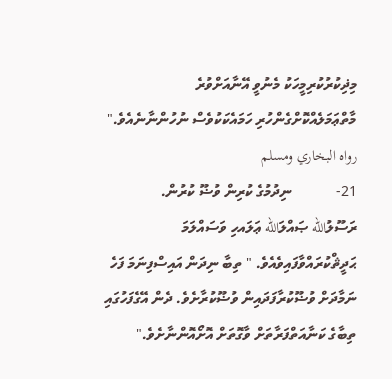މިޛިކުރުކުރިމީހަކު މެނުވީ އޭނާއަށްވުރެ މާތްޢަމަލެއްކޮށްގެންހުރި ހަމައެކަކުވެސް ނުހުންނާނެއެވެ." رواه البخاري ومسلم
21-            ނިދުމުގެ ކުރިން ވުޟޫ ކުރުން.
ރަސޫލުالله ޞައްލަالله ޢަލައހި ވަސައްލަމަ ޙަދީޘްކުރައްވާފައިވެއެވެ. " ތިބާ ނިދަން އައިސްފިނަމަ ފަހެ ނަމާދަށް ވުޟޫކުރާފަދައިން ވުޟޫކުރާށެވެ. ދެން އޭގެފަހުގައި ތިބާގެ ކަނާއަތްފަރާތަށް ވާގޮތަށް އޮށޯއޮންނާށެވެ."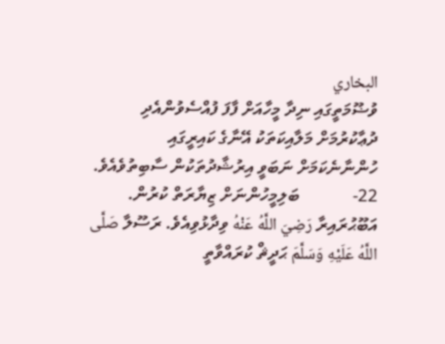البخاري
ވުޟޫމަތީގައި ނިދާ މީހާއަށް ފާފަ ފުއްސެވުންއެދި ދުޢާކުރުމަށް މަލާއިކަތަކު އޭނާގެ ކައިރީގައި ހުންނާނެކަމަށް ނަބަވީ އިރުޝާދުތަކުން ސާބިތުވެއެވެ.
22-            ބަލިމީހުންނަށް ޒިޔާރަތް ކުރުން.
އަބޫޙުރައިރާ رَضِيَ اللَّهُ عَنْهُ ވިދާޅުވިއެވެ. ރަސޫލާ صَلَّى اللَّهُ عَلَيْهِ وَسَلَّمَ ޙަދީޘް ކުރައްވާތީ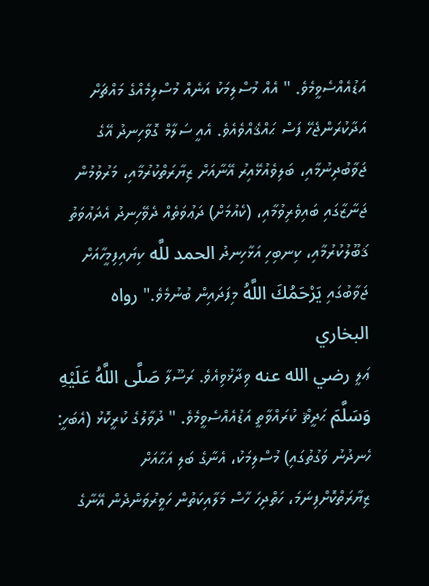އަޑުއެއްސެވީމެވެ. " އެއް މުސްލިމަކު އަނެއް މުސްލިމެއްގެ މައްޗަށް އަދާކުރަންޖެހޭ ފަސް ޙައްޤެއްވެއެވެ. އެއީ ސަލާމް ގޮވާހިނދު އޭގެ ޖަވާބުދިނުމާއި، ބަލިވެއުޅޭއިރު އޭނާއަށް ޒިޔާރަތްކުރުމާއި، މަރުވުމުން ޖަނާޒާގައި ބައިވެރިވުމާއި، (ކެއުމަށް) ދަޢުވަތެއް ދެވޭހިނދު އެދަޢުވަތު ޤަބޫލުކުރުމާއި، ކިނބިހި އަޅާހިނދު الحمد للَّه ކިޔައިފިމީހާއަށް ޖަވާބުގައި يَرْحَمُكَ اللَّهُ މިފަދައިން ބުނުމެވެ." رواه البخاري
ޢަލީ رضي الله عنه ވިދާޅުވިއެވެ. ރަސޫލާ صَلَّى اللَّهُ عَلَيْهِ وَسَلَّمَ ޙަދީޘް ކުރައްވާތީ އަޑުއެއްސެވީމެވެ. " ދުވާލުގެ ކުރީކޮޅު (އެބަހީ: ހެނދުނު ވަގުތުގައި) މުސްލިމަކު، އެނާގެ ބަލި އަޙާއަށް ޒިޔާރަތްކޮށްފިނަމަ، ހަތްދިހަ ހާސް މަލާއިކަތުން ހަވީރުވަންދެން އޭނާގެ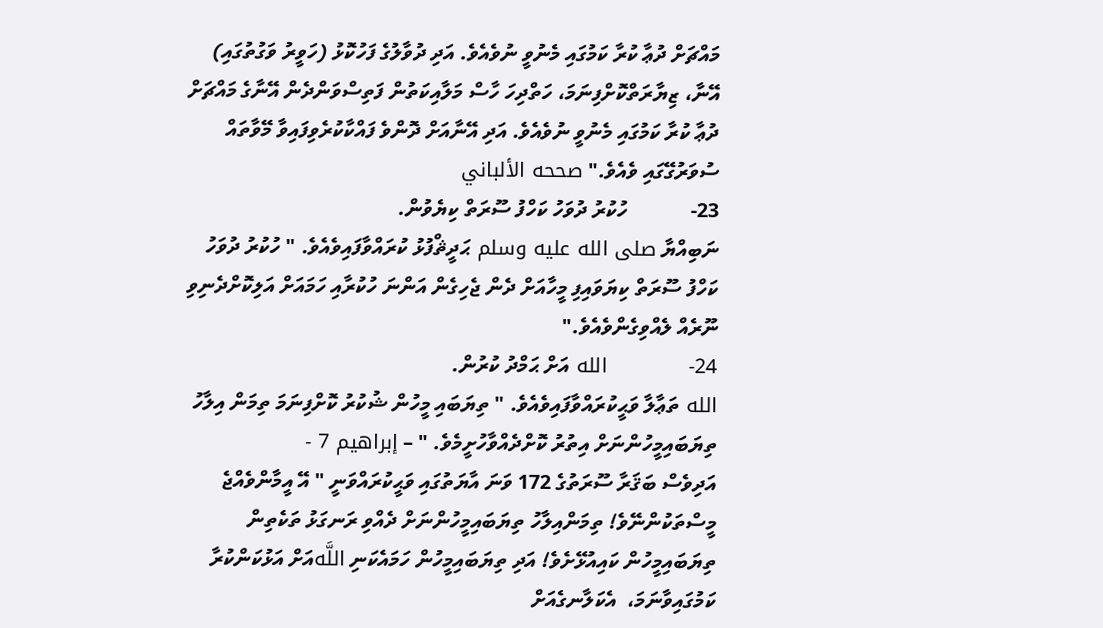މައްޗަށް ދުޢާ ކުރާ ކަމުގައި މެނުވީ ނުވެއެވެ. އަދި ދުވާލުގެ ފަހުކޮޅު (ހަވީރު ވަގުތުގައި) އޭނާ، ޒިޔާރަތްކޮށްފިނަމަ، ހަތްދިހަ ހާސް މަލާއިކަތުން ފަތިސްވަންދެން އޭނާގެ މައްޗަށް ދުޢާ ކުރާ ކަމުގައި މެނުވީ ނުވެއެވެ. އަދި އޭނާއަށް ދޮންވެ ފައްކާކުރެވިފައިވާ މޭވާތައް ސުވަރުގޭގައި ވެއެވެ." صححه الألباني
23-            ހުކުރު ދުވަހު ކަހްފު ސޫރަތް ކިޔެވުން.
ނަބިއްޔާ صلى الله عليه وسلم ޙަދީޘްފުޅު ކުރައްވާފައިވެއެވެ. " ހުކުރު ދުވަހު ކަހްފު ސޫރަތް ކިޔަވައިފި މީހާއަށް ދެން ޖެހިގެން އަންނަ ހުކުރާއި ހަމައަށް އަލިކޮށްދެނިވި ނޫރެއް ލެއްވިގެންވެއެވެ."
24-            الله އަށް ޙަމްދު ކުރުން.
الله ތަޢާލާ ވަޙީކުރައްވާފައިވެއެވެ. " ތިޔަބައި މީހުން ޝުކުރު ކޮށްފިނަމަ ތިމަން އިލާހު ތިޔަބައިމީހުންނަށް އިތުރު ކޮށްދެއްވާހުށީމެވެ. " – إبراهيم 7 -
އަދިވެސް ބަޤަރާ ސޫރަތުގެ 172 ވަނަ އާޔަތުގައި ވަޙީކުރައްވަނީ " އޭ އީމާންވެއްޖެ މީސްތަކުންނޭވެ! ތިމަންއިލާހު ތިޔަބައިމީހުންނަށް ދެއްވި ރަނގަޅު ތަކެތިން ތިޔަބައިމީހުން ކައިއުޅޭށެވެ! އަދި ތިޔަބައިމީހުން ހަމައެކަނި اللَّهއަށް އަޅުކަންކުރާ ކަމުގައިވާނަމަ،  އެކަލާނގެއަށް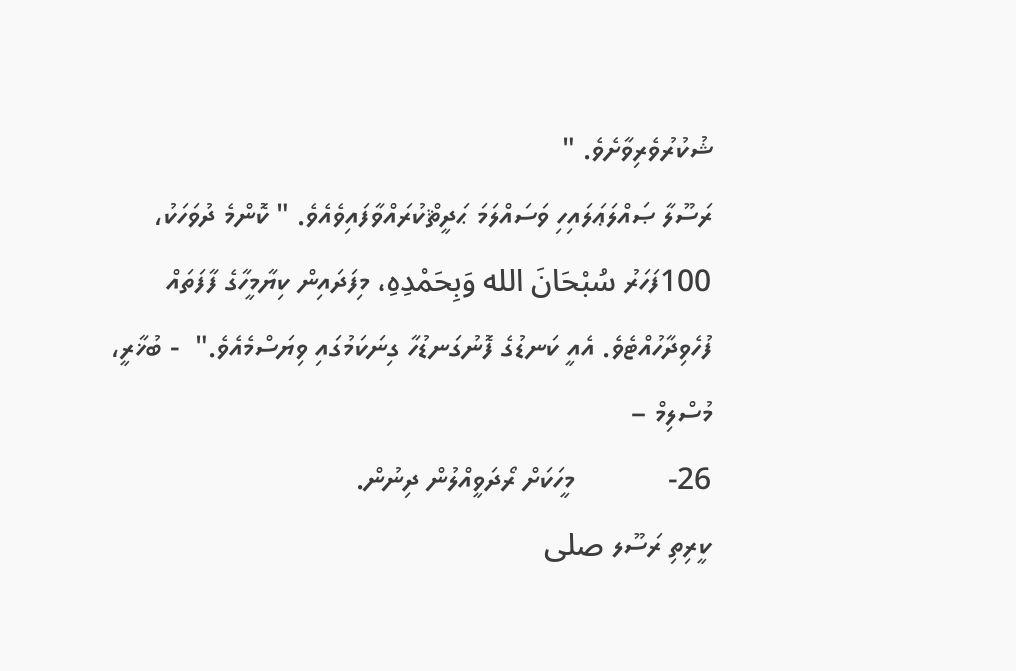ޝުކުރުވެރިވާށެވެ. "
ރަސޫލާ ޞައްލަޢަލައިހި ވަސައްލަމަ ޙަދީޘްކުރައްވާފައިވެއެވެ. " ކޮންމެ ދުވަހަކު، 100ފަހަރު سُبْحَانَ الله وَبِحَمْدِهِ، މިފަދައިން ކިޔާމީހާގެ ފާފަތައް ފުހެވިދާހުއްޓެވެ. އެއީ ކަނޑުގެ ފޮނުގަނޑުހާ ގިނަކަމުގައި ވިޔަސްމެއެވެ."  - ބުޚާރީ، މުސްލިމް –
26-            މީހަކަށް ރޯދަވީއްލުން ދިނުން.
ކީރިތި ރަސޫލ صلى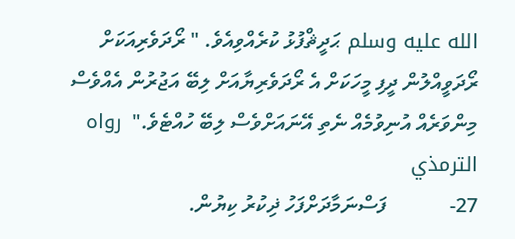الله عليه وسلم ޙަދީޘްފުޅު ކުރެއްވިއެވެ. " ރޯދަވެރިއަކަށް ރޯދަވީއްލުން ދީފި މީހަކަށް އެ ރޯދަވެރިޔާއަށް ލިބޭ އަޖުރުން އެއްވެސް މިންވަރެއް އުނިވުމެއް ނެތި އޭނައަށްވެސް ލިބޭ ހުއްޓެވެ."  رواه الترمذي
27-            ފަސްނަމާދަށްފަހު ޛިކުރު ކިޔުން.